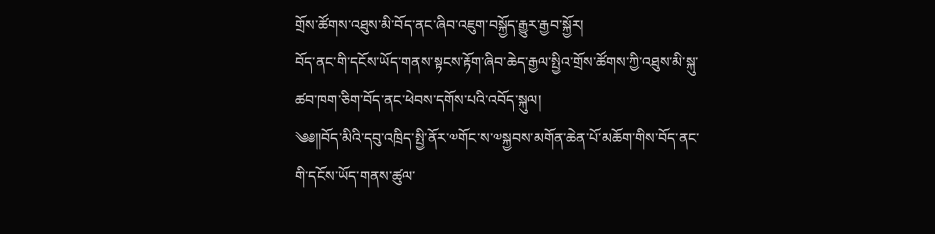གྲོས་ཚོགས་འཐུས་མི་བོད་ནང་ཞིབ་འཇུག་བསྐྱོད་རྒྱུར་རྒྱབ་སྐྱོར།
བོད་ནང་གི་དངོས་ཡོད་གནས་སྟངས་རྟོག་ཞིབ་ཆེད་རྒྱལ་སྤྱིའ་གྲོས་ཚོགས་ཀྱི་འཐུས་མི་སྐུ་ཚབ་ཁག་ཅིག་བོད་ནང་ཕེབས་དགོས་པའི་འབོད་སྐུལ།
༄༅༎བོད་མིའི་དབུ་འཁྲིད་སྤྱི་ནོར་༧གོང་ས་༧སྐྱབས་མགོན་ཆེན་པོ་མཆོག་གིས་བོད་ནང་གི་དངོས་ཡོད་གནས་ཚུལ་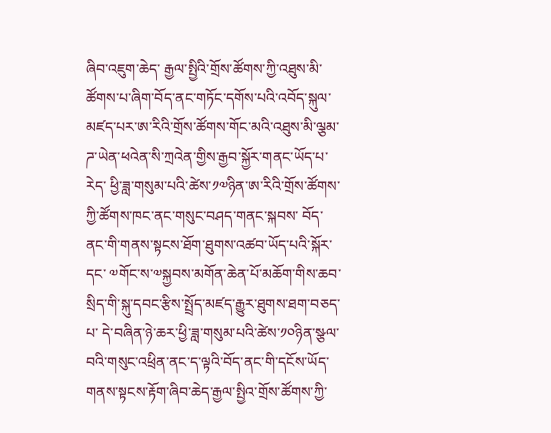ཞིབ་འཇུག་ཆེད་ རྒྱལ་སྤྱིའི་གྲོས་ཚོགས་ཀྱི་འཐུས་མི་ཚོགས་པ་ཞིག་བོད་ནང་གཏོང་དགོས་པའི་འབོད་སྐུལ་མཛད་པར་ཨ་རིའི་གྲོས་ཚོགས་གོང་མའི་འཐུས་མི་ལྕམ་ཌ་ཡེན་ཕའེན་སི་ཀྲའེན་གྱིས་རྒྱབ་སྐྱོར་གནང་ཡོད་པ་རེད་ ཕྱི་ཟླ་གསུམ་པའི་ཚེས་༡༧ཉིན་ཨ་རིའི་གྲོས་ཚོགས་ཀྱི་ཚོགས་ཁང་ནང་གསུང་བཤད་གནང་སྐབས་ བོད་ནང་གི་གནས་སྟངས་ཐོག་ཐུགས་འཚབ་ཡོད་པའི་སྐོར་དང་ ༧གོང་ས་༧སྐྱབས་མགོན་ཆེན་པོ་མཆོག་གིས་ཆབ་སྲིད་གི་སྐུ་དབང་རྩིས་སྤྲོད་མཛད་རྒྱུར་ཐུགས་ཐག་བཅད་པ་ དེ་བཞིན་ཉེ་ཆར་ཕྱི་ཟླ་གསུམ་པའི་ཚེས་༡༠ཉིན་སྩལ་བའི་གསུང་འཕྲིན་ནང་ད་ལྟའི་བོད་ནང་གི་དངོས་ཡོད་གནས་སྟངས་རྟོག་ཞིབ་ཆེད་རྒྱལ་སྤྱིའ་གྲོས་ཚོགས་ཀྱི་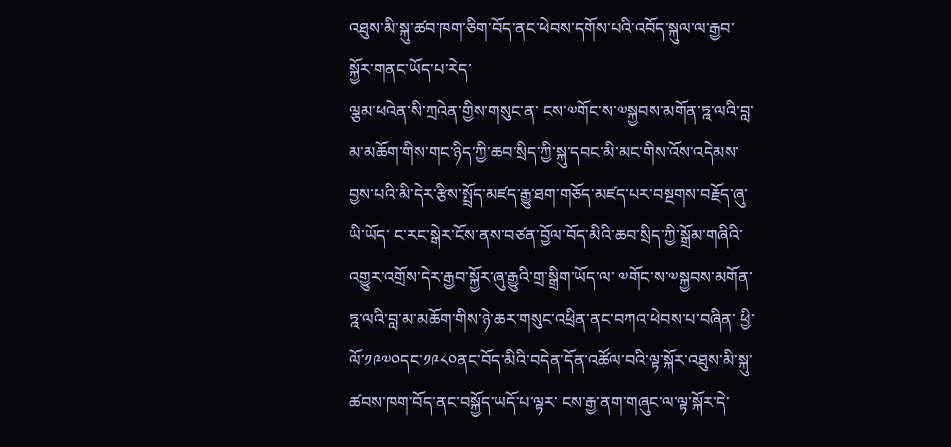འཐུས་མི་སྐུ་ཚབ་ཁག་ཅིག་བོད་ནང་ཕེབས་དགོས་པའི་འབོད་སྐུལ་ལ་རྒྱབ་སྐྱོར་གནང་ཡོད་པ་རེད་
ལྕམ་ཕའེན་སི་ཀྲའེན་གྱིས་གསུང་ན་ ངས་༧གོང་ས་༧སྐྱབས་མགོན་ཏྰ་ལའི་བླ་མ་མཆོག་གིས་གང་ཉིད་ཀྱི་ཆབ་སྲིད་ཀྱི་སྐུ་དབང་མི་མང་གིས་འོས་འདེམས་བྱས་པའི་མི་དེར་རྩིས་སྤྲོད་མཛད་རྒྱུ་ཐག་གཅོད་མཛད་པར་བསྔགས་བརྗོད་ཞུ་ཡི་ཡོད་ ང་རང་སྒེར་ངོས་ནས་བཙན་བྱོལ་བོད་མིའི་ཆབ་སྲིད་ཀྱི་སྒྲོམ་གཞིའི་འགྱུར་འགྲོས་དེར་རྒྱབ་སྐྱོར་ཞུ་རྒྱུའི་གྲ་སྒྲིག་ཡོད་ལ་ ༧གོང་ས་༧སྐྱབས་མགོན་ཏྰ་ལའི་བླ་མ་མཆོག་གིས་ཉེ་ཆར་གསུང་འཕྲིན་ནང་བཀའ་ཕེབས་པ་བཞིན་ ཕྱི་ལོ་༡༩༧༠དང་༡༩༨༠ནང་བོད་མིའི་བདེན་དོན་འཚོལ་བའི་ལྟ་སྐོར་འཐུས་མི་སྐུ་ཚབས་ཁག་བོད་ནང་བསྐྱོད་ཡདོ་པ་ལྟར་ ངས་རྒྱ་ནག་གཞུང་ལ་ལྟ་སྐོར་དེ་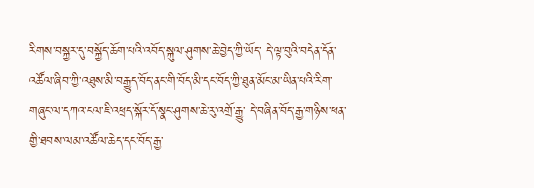རིགས་བསྐྱར་དུ་བསྐྱོད་ཆོག་པའི་འབོད་སྐུལ་ཤུགས་ཆེ་བྱེད་ཀྱི་ཡོད་ དེ་ལྟ་བུའི་བདེན་དོན་འཚོལ་ཞིབ་ཀྱི་འཐུས་མི་བརྒྱུད་བོད་ནང་གི་བོད་མི་དང་བོད་ཀྱི་ཐུན་མོང་མ་ཡིན་པའི་རིག་གཞུང་ལ་དཀའ་ངལ་ཇི་འཕྲད་སྐོར་དོ་སྣང་ཤུགས་ཆེ་རུ་འགྲོ་རྒྱུ་ དེ་བཞིན་བོད་རྒྱ་གཉིས་ཕན་གྱི་ཐབས་ལམ་འཚོལ་ཆེད་དང་བོད་རྒྱ་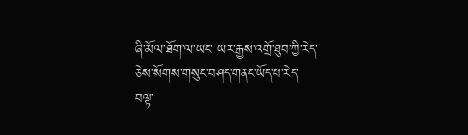ཞི་མོལ་ཐོག་ལ་ཡང་ ཡར་རྒྱས་འགྲོ་ཐུབ་ཀྱི་རེད་ཅེས་སོགས་གསུང་བཤད་གནང་ཡོད་པ་རེད་
བལྟ་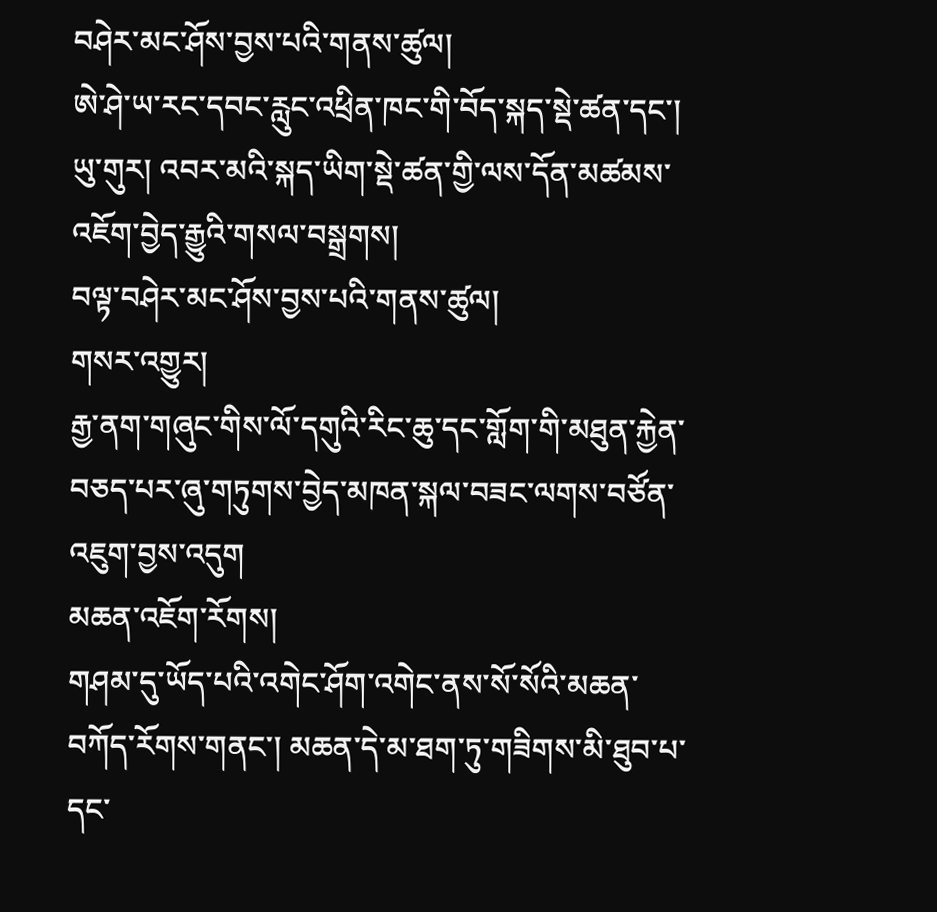བཤེར་མང་ཤོས་བྱས་པའི་གནས་ཚུལ།
ཨེ་ཤེ་ཡ་རང་དབང་རླུང་འཕྲིན་ཁང་གི་བོད་སྐད་སྡེ་ཚན་དང་། ཡུ་གུར། འབར་མའི་སྐད་ཡིག་སྡེ་ཚན་གྱི་ལས་དོན་མཚམས་འཇོག་བྱེད་རྒྱུའི་གསལ་བསྒྲགས།
བལྟ་བཤེར་མང་ཤོས་བྱས་པའི་གནས་ཚུལ།
གསར་འགྱུར།
རྒྱ་ནག་གཞུང་གིས་ལོ་དགུའི་རིང་ཆུ་དང་གློག་གི་མཐུན་རྐྱེན་བཅད་པར་ཞུ་གཏུགས་བྱེད་མཁན་སྐལ་བཟང་ལགས་བཙོན་འཇུག་བྱས་འདུག
མཆན་འཇོག་རོགས།
གཤམ་དུ་ཡོད་པའི་འགེང་ཤོག་འགེང་ནས་སོ་སོའི་མཆན་བཀོད་རོགས་གནང་། མཆན་དེ་མ་ཐག་ཏུ་གཟིགས་མི་ཐུབ་པ་དང་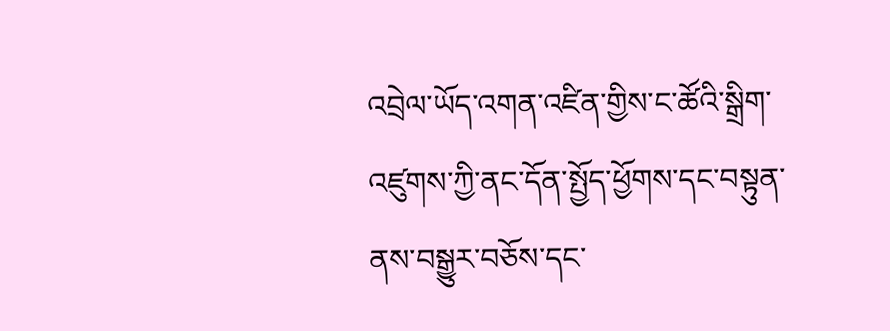འབྲེལ་ཡོད་འགན་འཛིན་གྱིས་ང་ཚོའི་སྒྲིག་འཛུགས་ཀྱི་ནང་དོན་སྤྱོད་ཕྱོགས་དང་བསྟུན་ནས་བསྒྱུར་བཅོས་དང་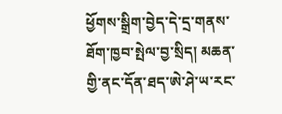ཕྱོགས་སྒྲིག་བྱེད་དེ་དྲ་གནས་ཐོག་ཁྱབ་སྤེལ་བྱ་སྲིད། མཆན་གྱི་ནང་དོན་ཐད་ཨེ་ཤེ་ཡ་རང་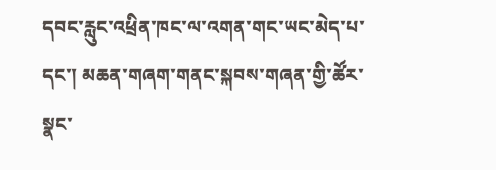དབང་རླུང་འཕྲིན་ཁང་ལ་འགན་གང་ཡང་མེད་པ་དང་། མཆན་གཞག་གནང་སྐབས་གཞན་གྱི་ཚོར་སྣང་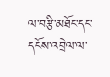ལ་བརྩི་མཐོང་དང་དངོས་འབྲེལ་ལ་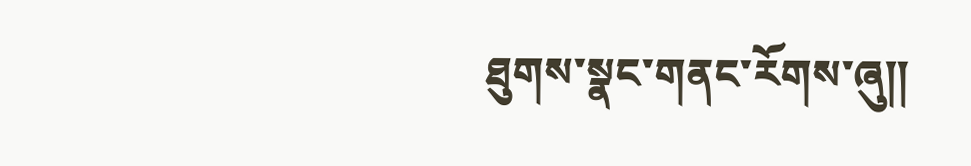ཐུགས་སྣང་གནང་རོགས་ཞུ༎